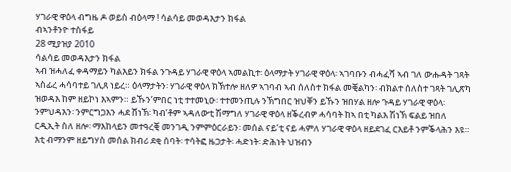ሃገራዊ ዋዕላ ብግዜ ዶ ወይስ ብዕላማ ! ሳልሳይ መወዳእታን ክፋል
ብኣንቶንዮ ተስፋይ
28 ሚያዝያ 2010
ሳልሳይ መወዳእታን ክፋል
ኣብ ዝሓለፈ ቀዳማይን ካልእይን ክፋል ንጉዳይ ሃገራዊ ዋዕላ ኣመልኪተ፡ ዕላማታት ሃገራዊ ዋዕላ፡ ኣገባቡን ብሓፈሻ ኣብ ገለ ውሑዳት ገጻት ኣስፊረ ሓሳባተይ ገሊጸ ነይረ። ዕላማታትን፡ ሃገራዊ ዋዕላ ክኽተሎ ዘለዎ ኣገባብ ኣብ ሰለስተ ክፋል መቒልካን፡ ብክልተ ሰለስተ ገጻት ገሊጽካ ዝወዳእ ከም ዘይኮነ እኣምን። ይኹን’ምበር ነቲ ተተመኒዑ፡ ተተመንጢሉ ንኽግበር ዝህቐን ይኹን ዝበሃል ዘሎ ጉዳይ ሃገራዊ ዋዕላ፡ ንምህዳእን፡ ንምርግጋእን ሓደ ሸነኽ፡ ካብ’ቶም ኣዳለውቲ ሽማግለ ሃገራዊ ዋዕላ ዘቕረብዎ ሓሳባት ከኣ በቲ ካልእ ሽነኽ ፍልይ ዝበለ ርዲኢት ስለ ዘሎ፡ ማእከላይን መተዓረቒ መንገዲ ንምምዕርራይን፡ መሰል ናይ’ቲ ናይ ሓምለ ሃገራዊ ዋዕላ ዘይደገፈ ርእይቶ ንምቕላሕን እዩ።
እቲ ብማንም ዘይግሃስ መሰል ክብሪ ደቂ ሰባት፡ ተሳትፎ ዜጋታት፡ ሓድነት፡ ድሕነት ህዝብን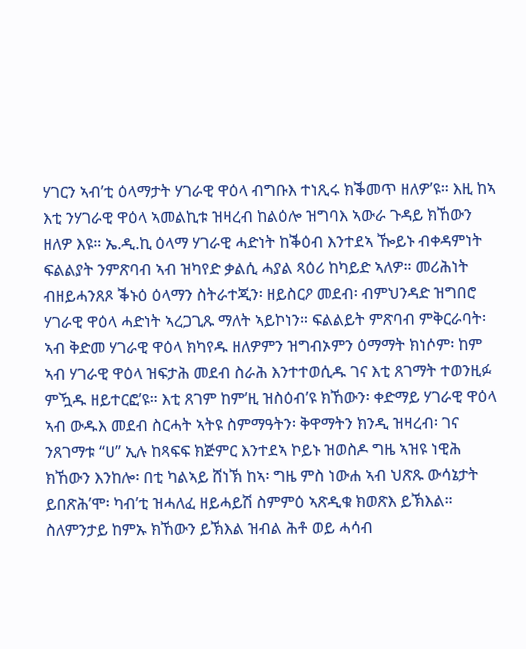ሃገርን ኣብ’ቲ ዕላማታት ሃገራዊ ዋዕላ ብግቡእ ተነጺሩ ክቕመጥ ዘለዎ’ዩ። እዚ ከኣ እቲ ንሃገራዊ ዋዕላ ኣመልኪቱ ዝዛረብ ከልዕሎ ዝግባእ ኣውራ ጉዳይ ክኸውን ዘለዎ እዩ። ኤ.ዲ.ኪ ዕላማ ሃገራዊ ሓድነት ከቕዕብ እንተደኣ ዀይኑ ብቀዳምነት ፍልልያት ንምጽባብ ኣብ ዝካየድ ቃልሲ ሓያል ጻዕሪ ከካይድ ኣለዎ። መሪሕነት ብዘይሓንጸጾ ቕኑዕ ዕላማን ስትራተጂን፡ ዘይስርዖ መደብ፡ ብምህንዳድ ዝግበሮ ሃገራዊ ዋዕላ ሓድነት ኣረጋጊጹ ማለት ኣይኮነን። ፍልልይት ምጽባብ ምቅርራባት፡ ኣብ ቅድመ ሃገራዊ ዋዕላ ክካየዱ ዘለዎምን ዝግብኦምን ዕማማት ክነሶም፡ ከም ኣብ ሃገራዊ ዋዕላ ዝፍታሕ መደብ ስራሕ እንተተወሲዱ ገና እቲ ጸገማት ተወንዚፉ ምዃዱ ዘይተርፎ’ዩ። እቲ ጸገም ከም’ዚ ዝስዕብ’ዩ ክኸውን፡ ቀድማይ ሃገራዊ ዋዕላ ኣብ ውዱእ መደብ ስርሓት ኣትዩ ስምማዓትን፡ ቅዋማትን ክንዲ ዝዛረብ፡ ገና ንጸገማቱ “ሀ” ኢሉ ከጻፍፍ ክጅምር እንተደኣ ኮይኑ ዝወስዶ ግዜ ኣዝዩ ነዊሕ ክኸውን እንከሎ፡ በቲ ካልኣይ ሸነኽ ከኣ፡ ግዜ ምስ ነውሐ ኣብ ህጽጹ ውሳኔታት ይበጽሕ’ሞ፡ ካብ’ቲ ዝሓለፈ ዘይሓይሽ ስምምዕ ኣጽዲቁ ክወጽእ ይኽእል። ስለምንታይ ከምኡ ክኸውን ይኽእል ዝብል ሕቶ ወይ ሓሳብ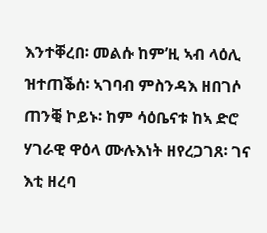እንተቐረበ፡ መልሱ ከም’ዚ ኣብ ላዕሊ ዝተጠቕሰ፡ ኣገባብ ምስንዳእ ዘበገሶ ጠንቒ ኮይኑ፡ ከም ሳዕቤናቱ ከኣ ድሮ ሃገራዊ ዋዕላ ሙሉእነት ዘየረጋገጸ፡ ገና እቲ ዘረባ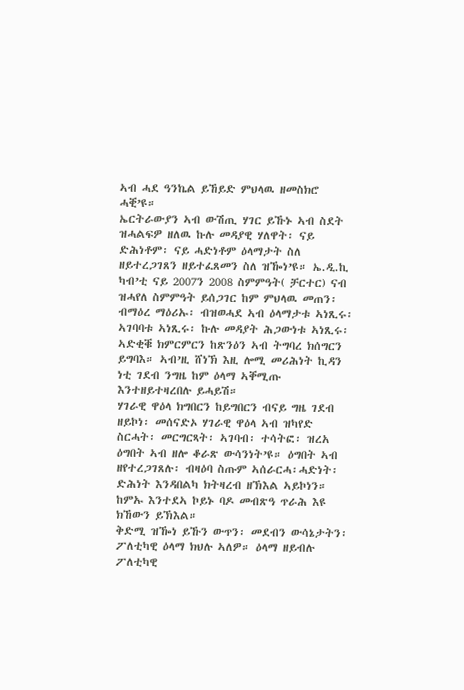ኣብ ሓደ ዓንኬል ይኸይድ ምህላዉ ዘመስክሮ ሓቒ’ዩ።
ኤርትራውያን ኣብ ውሽጢ ሃገር ይኹኑ ኣብ ስደት ዝሓልፍዎ ዘለዉ ኩሉ መዳያዊ ሃለዋት፡ ናይ ድሕነቶም፡ ናይ ሓድነቶም ዕላማታት ስለ ዘይተረጋገጸን ዘይተፈጸመን ስለ ዝዀነ’ዩ። ኤ.ዲ.ኪ ካብ’ቲ ናይ 2007ን 2008 ስምምዓት( ቻርተር) ናብ ዝሓየለ ስምምዓት ይሰጋገር ከም ምህላዉ መጠን፡ ብማዕረ ማዕሪኡ፡ ብዝወሓደ ኣብ ዕላማታቱ ኣነጺሩ፡ ኣገባባቱ ኣነጺሩ፡ ኩሉ መዳያት ሕጋውነቱ ኣነጺሩ፡ ኣድቂቑ ክምርምርን ከጽንዕን ኣብ ትግባረ ክሰግርን ይግባእ። ኣብ’ዚ ሸነኽ እዚ ሎሚ መሪሕነት ኪዳን ነቲ ገደብ ንግዜ ከም ዕላማ ኣቐሚጡ እንተዘይተዛረበሉ ይሓይሽ።
ሃገራዊ ዋዕላ ክግበርን ከይግበርን ብናይ ግዜ ገደብ ዘይኮነ፡ መሰናድኦ ሃገራዊ ዋዕላ ኣብ ዝካየድ ስርሓት፡ መርግርጻት፡ ኣገባብ፡ ተሳትፎ፡ ዝረአ ዕግበት ኣብ ዘሎ ቆራጽ ውሳንነት’ዩ። ዕግበት ኣብ ዘየተረጋገጸሉ፡ ብዛዕባ ስጡም ኣሰራርሓ፡ሓድነት፡ ድሕነት እንዳበልካ ክትዛረብ ዘኽእል ኣይኮነን። ከምኡ እንተደኣ ኮይኑ ባዶ መብጽዓ ጥራሕ እዩ ክኸውን ይኽእል።
ቅድሚ ዝዀነ ይኹን ውጥን፡ መደብን ውሳኔታትን፡ ፖለቲካዊ ዕላማ ክህሉ ኣለዎ። ዕላማ ዘይብሉ ፖለቲካዊ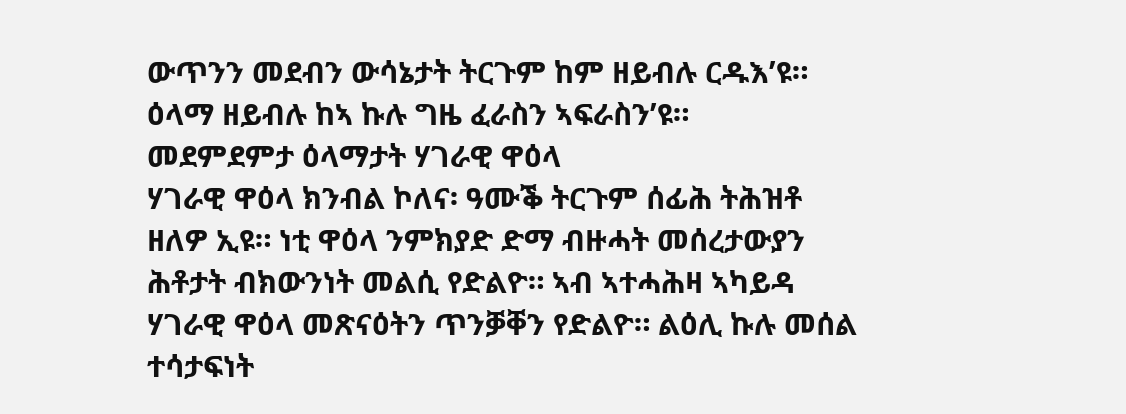ውጥንን መደብን ውሳኔታት ትርጉም ከም ዘይብሉ ርዱእ’ዩ። ዕላማ ዘይብሉ ከኣ ኩሉ ግዜ ፈራስን ኣፍራስን’ዩ።
መደምደምታ ዕላማታት ሃገራዊ ዋዕላ
ሃገራዊ ዋዕላ ክንብል ኮለና፡ ዓሙቕ ትርጉም ሰፊሕ ትሕዝቶ ዘለዎ ኢዩ። ነቲ ዋዕላ ንምክያድ ድማ ብዙሓት መሰረታውያን ሕቶታት ብክውንነት መልሲ የድልዮ። ኣብ ኣተሓሕዛ ኣካይዳ ሃገራዊ ዋዕላ መጽናዕትን ጥንቓቐን የድልዮ። ልዕሊ ኩሉ መሰል ተሳታፍነት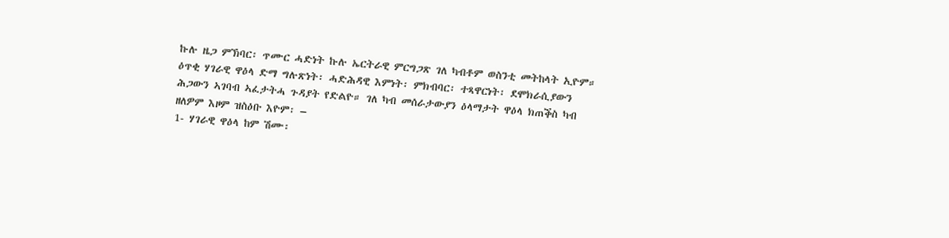ኩሉ ዜጋ ምኽባር፡ ጥሙር ሓድነት ኩሉ ኤርትራዊ ምርግጋጽ ገለ ካብቶም ወስንቲ መትከላት ኢዮም። ዕጥቂ ሃገራዊ ዋዕላ ድማ ግሉጽነት፡ ሓድሕዳዊ እምነት፡ ምክብባር፡ ተጻዋርነት፡ ደሞክራሲያውን ሕጋውን ኣገባብ ኣፈታትሓ ጉዳያት የድልዮ። ገለ ካብ መሰራታውያን ዕላማታት ዋዕላ ክጠቕስ ካብ ዘለዎም እዞም ዝስዕቡ እዮም፡ –
1- ሃገራዊ ዋዕላ ከም ሽሙ፡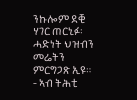ንኩሎም ደቒ ሃገር ጠርኒፉ፡ ሓድነት ህዝብን መሬትን ምርግጋጽ ኢዩ።
- ኣብ ትሕቲ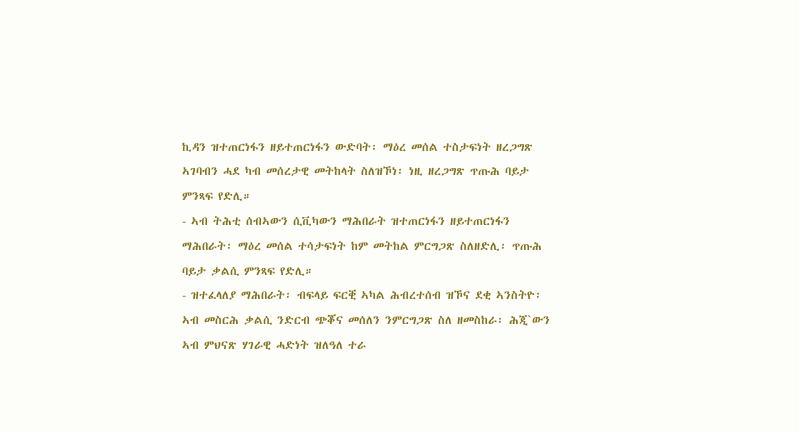ኪዳን ዝተጠርነፋን ዘይተጠርነፋን ውድባት፡ ማዕረ መሰል ተስታፍነት ዘረጋግጽ ኣገባብን ሓደ ካብ መሰረታዊ መትከላት ስለዝኾነ፡ ነዚ ዘረጋግጽ ጥጡሕ ባይታ ምንጻፍ የድሊ።
- ኣብ ትሕቲ ሰብኣውን ሲቪካውን ማሕበራት ዝተጠርነፋን ዘይተጠርነፋን ማሕበራት፡ ማዕረ መሰል ተሳታፍነት ከም መትከል ምርግጋጽ ስለዘድሊ፡ ጥጡሕ ባይታ ቃልሲ ምንጻፍ የድሊ።
- ዝተፈላለያ ማሕበራት፡ ብፍላይ ፍርቒ ኣካል ሕብረተሰብ ዝኾና ደቂ ኣንስትዮ፡ ኣብ መስርሕ ቃልሲ ንድርብ ጭቖና መሰለን ንምርግጋጽ ስለ ዘመስከራ፡ ሕጂ`ውን ኣብ ምህናጽ ሃገራዊ ሓድነት ዝለዓለ ተራ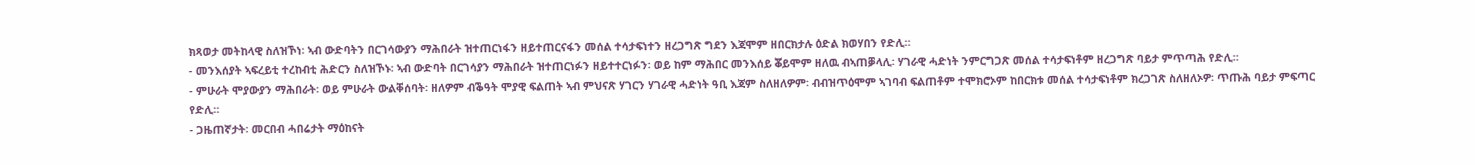ክጻወታ መትከላዊ ስለዝኾነ፡ ኣብ ውድባትን በርገሳውያን ማሕበራት ዝተጠርነፋን ዘይተጠርናፋን መሰል ተሳታፍነተን ዘረጋግጽ ግደን እጃሞም ዘበርክታሉ ዕድል ክወሃበን የድሊ።
- መንእሰያት ኣፍረይቲ ተረከብቲ ሕድርን ስለዝኾኑ፡ ኣብ ውድባት በርገሳያን ማሕበራት ዝተጠርነፉን ዘይተተርነፉን፡ ወይ ከም ማሕበር መንእሰይ ቖይሞም ዘለዉ ብኣጠቓላሊ፡ ሃገራዊ ሓድነት ንምርግጋጽ መሰል ተሳታፍነቶም ዘረጋግጽ ባይታ ምጥጣሕ የድሊ።
- ምሁራት ሞያውያን ማሕበራት፡ ወይ ምሁራት ውልቐሰባት፡ ዘለዎም ብቕዓት ሞያዊ ፍልጠት ኣብ ምህናጽ ሃገርን ሃገራዊ ሓድነት ዓቢ እጃም ስለዘለዎም፡ ብብዝጥዕሞም ኣገባብ ፍልጠቶም ተሞክሮኦም ከበርክቱ መሰል ተሳታፍነቶም ክረጋገጽ ስለዘለኦዎ፡ ጥጡሕ ባይታ ምፍጣር የድሊ።
- ጋዜጠኛታት፡ መርበብ ሓበሬታት ማዕከናት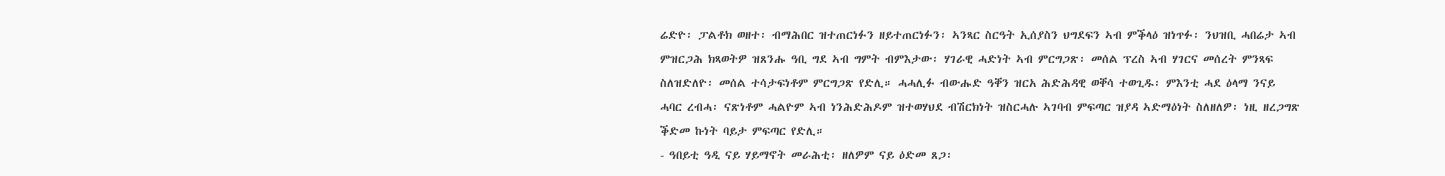ሬድዮ፡ ፓልቶክ ወዘተ፡ ብማሕበር ዝተጠርነፉን ዘይተጠርነፉን፡ ኣንጻር ስርዓት ኢሰያስን ህግደፍን ኣብ ምቕላዕ ዝነጥፉ፡ ንህዝቢ ሓበሬታ ኣብ ምዝርጋሕ ክጻወትዎ ዝጸንሑ ዓቢ ግደ ኣብ ግምት ብምእታው፡ ሃገራዊ ሓድነት ኣብ ምርግጋጽ፡ መሰል ፕረስ ኣብ ሃገርና መሰረት ምንጻፍ ስለዝድለዮ፡ መሰል ተሳታፍነቶም ምርግጋጽ የድሊ። ሓሓሊፉ ብውሑድ ዓቐን ዝርአ ሕድሕዳዊ ወቐሳ ተወጊዱ፡ ምእንቲ ሓደ ዕላማ ንናይ ሓባር ረብሓ፡ ናጽነቶም ሓልዮም ኣብ ነንሕድሕዶም ዝተወሃህደ ብሽርክነት ዝስርሓሉ ኣገባብ ምፍጣር ዝያዳ ኣድማዕነት ስለዘለዎ፡ ነዚ ዘረጋግጽ ቕድመ ኩነት ባይታ ምፍጣር የድሊ።
- ዓበይቲ ዓዲ ናይ ሃይማኖት መራሕቲ፡ ዘለዎም ናይ ዕድመ ጸጋ፡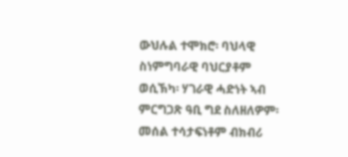ውህሉል ተሞክሮ፡ ባህላዊ ስነምግባራዊ ባህርያቶም ወሲኽካ፡ ሃገራዊ ሓድነት ኣብ ምርግጋጽ ዓቢ ግደ ስለዘለዎም፡ መሰል ተሳታፍነቶም ብክብሪ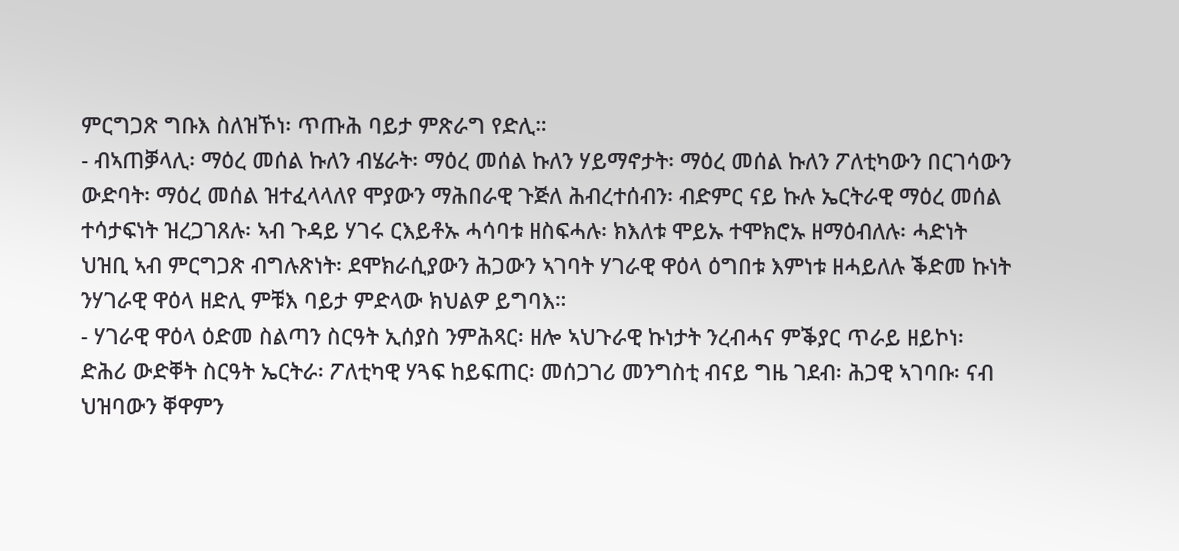ምርግጋጽ ግቡእ ስለዝኾነ፡ ጥጡሕ ባይታ ምጽራግ የድሊ።
- ብኣጠቓላሊ፡ ማዕረ መሰል ኩለን ብሄራት፡ ማዕረ መሰል ኩለን ሃይማኖታት፡ ማዕረ መሰል ኩለን ፖለቲካውን በርገሳውን ውድባት፡ ማዕረ መሰል ዝተፈላላለየ ሞያውን ማሕበራዊ ጉጅለ ሕብረተሰብን፡ ብድምር ናይ ኩሉ ኤርትራዊ ማዕረ መሰል ተሳታፍነት ዝረጋገጸሉ፡ ኣብ ጉዳይ ሃገሩ ርእይቶኡ ሓሳባቱ ዘስፍሓሉ፡ ክእለቱ ሞይኡ ተሞክሮኡ ዘማዕብለሉ፡ ሓድነት ህዝቢ ኣብ ምርግጋጽ ብግሉጽነት፡ ደሞክራሲያውን ሕጋውን ኣገባት ሃገራዊ ዋዕላ ዕግበቱ እምነቱ ዘሓይለሉ ቕድመ ኩነት ንሃገራዊ ዋዕላ ዘድሊ ምቹእ ባይታ ምድላው ክህልዎ ይግባእ።
- ሃገራዊ ዋዕላ ዕድመ ስልጣን ስርዓት ኢሰያስ ንምሕጻር፡ ዘሎ ኣህጉራዊ ኩነታት ንረብሓና ምቕያር ጥራይ ዘይኮነ፡ ድሕሪ ውድቐት ስርዓት ኤርትራ፡ ፖለቲካዊ ሃጓፍ ከይፍጠር፡ መሰጋገሪ መንግስቲ ብናይ ግዜ ገደብ፡ ሕጋዊ ኣገባቡ፡ ናብ ህዝባውን ቐዋምን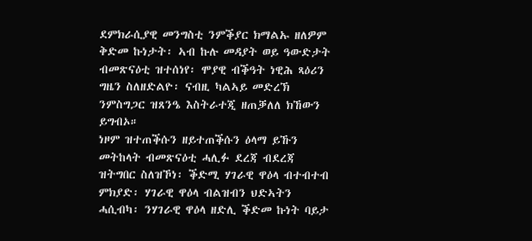ደምክራሲያዊ መንግስቲ ንምቕያር ክማልኡ ዘለዎም ቅድመ ኩነታት፡ ኣብ ኩሉ መዳያት ወይ ዓውድታት ብመጽናዕቲ ዝተሰነየ፡ ሞያዊ ብቕዓት ነዊሕ ጻዕሪን ግዜን ስለዘድልዮ፡ ናብዚ ካልኣይ መድረኽ ንምስግጋር ዝጸንዔ እስትራተጂ ዘጠቓለለ ክኸውን ይግብኦ።
ነዞም ዝተጠቕሱን ዘይተጠቕሱን ዕላማ ይኹን መትከላት ብመጽናዕቲ ሓሊፉ ደረጃ ብደረጃ ዝትግበር ስለዝኾነ፡ ቕድሚ ሃገራዊ ዋዕላ ብተብተብ ምክያድ፡ ሃገራዊ ዋዕላ ብልዝብን ህድኣትን ሓሲብካ፡ ንሃገራዊ ዋዕላ ዘድሊ ቕድመ ኩነት ባይታ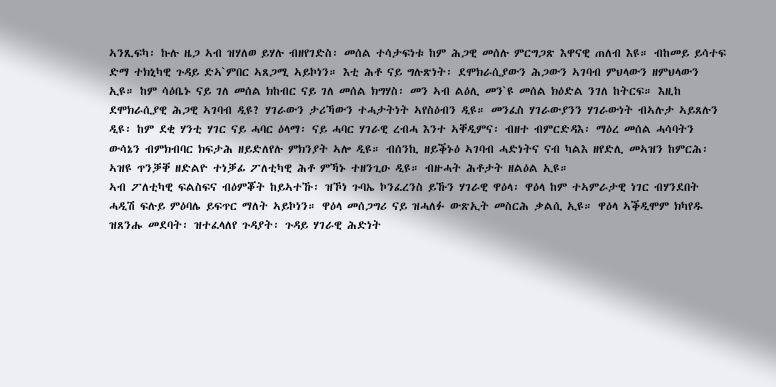ኣንጺፍካ፡ ኩሉ ዜጋ ኣብ ዝሃለወ ይሃሉ ብዘየገድስ፡ መሰል ተሳታፍነቱ ከም ሕጋዊ መሰሉ ምርግጋጽ እዋናዊ ጠለብ እዩ። ብከመይ ይሳተፍ ድማ ተክኒካዊ ጉዳይ ድኣ`ምበር ኣጸጋሚ ኣይኮነን። እቲ ሕቶ ናይ ግሉጽነት፡ ደሞክራሲያውን ሕጋውን ኣገባብ ምህላውን ዘምህላውን ኢዩ። ከም ሳዕቤኑ ናይ ገለ መሰል ክከብር ናይ ገለ መሰል ክግሃስ፡ መን ኣብ ልዕሊ መን`ዩ መሰል ክዕድል ንገለ ከትርፍ። እዚከ ደሞክራሲያዊ ሕጋዊ ኣገባብ ዲዩ? ሃገራውን ታሪኻውን ተሓታትነት ኣየስዕብን ዲዩ። መንፈስ ሃገራውያንን ሃገራውነት ብኣሉታ ኣይጸሉን ዲዩ፡ ከም ደቂ ሃንቲ ሃገር ናይ ሓባር ዕላማ፡ ናይ ሓባር ሃገራዊ ረብሓ እንተ ኣቐዲምና፡ ብዘተ ብምርድዳእ፡ ማዕረ መሰል ሓሳባትን ውሳኔን ብምክብባር ክፍታሕ ዘይድለየሉ ምክንያት ኣሎ ዲዩ። ብሰንኪ ዘይቕኑዕ ኣገባብ ሓድነትና ናብ ካልእ ዘየድሊ መኣዝን ከምርሕ፡ ኣዝዩ ጥንቓቐ ዘድልዮ ተነቓፊ ፖለቲካዊ ሕቶ ምኻኑ ተዘንጊዑ ዲዩ። ብዙሓት ሕቶታት ዘልዕል ኢዩ።
ኣብ ፖለቲካዊ ፍልስፍና ብዕምቖት ከይኣተኹ፡ ዝኾነ ጉባኤ ኮንፈረንስ ይኹን ሃገራዊ ዋዕላ፡ ዋዕላ ከም ተኣምራታዊ ነገር ብሃንደበት ሓዲሽ ፍሉይ ምዕባሌ ይፍጥር ማለት ኣይኮነን። ዋዕላ መሰጋግሪ ናይ ዝሓለፉ ውጽኢት መስርሕ ቃልሲ ኢዩ። ዋዕላ ኣቕዲሞም ክካየዱ ዝጸንሑ መደባት፡ ዝተፈላለየ ጉዳያት፡ ጉዳይ ሃገራዊ ሕድነት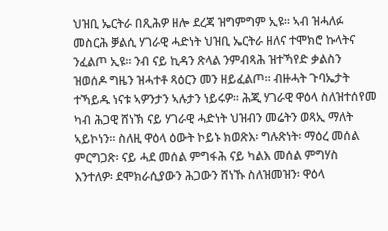ህዝቢ ኤርትራ በጺሕዎ ዘሎ ደረጃ ዝግምግም ኢዩ። ኣብ ዝሓለፉ መስርሕ ቓልሲ ሃገራዊ ሓድነት ህዝቢ ኤርትራ ዘለና ተሞክሮ ኩላትና ንፈልጦ ኢዩ። ንብ ናይ ኪዳን ጽላል ንምብጻሕ ዝተኻየድ ቃልስን ዝወሰዶ ግዜን ዝሓተቶ ጻዕርን መን ዘይፈልጦ። ብዙሓት ጉባኤታት ተኻይዱ ነናቱ ኣዎንታን ኣሉታን ነይሩዎ። ሕጂ ሃገራዊ ዋዕላ ስለዝተሰየመ ካብ ሕጋዊ ሸነኽ ናይ ሃገራዊ ሓድነት ህዝብን መሬትን ወጻኢ ማለት ኣይኮነን። ስለዚ ዋዕላ ዕውት ኮይኑ ክወጽእ፡ ግሉጽነት፡ ማዕረ መሰል ምርግጋጽ፡ ናይ ሓደ መሰል ምግፋሕ ናይ ካልእ መሰል ምግሃስ እንተለዎ፡ ደሞክራሲያውን ሕጋውን ሸነኹ ስለዝመዝን፡ ዋዕላ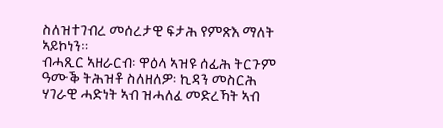ስለዝተገብረ መሰረታዊ ፍታሕ የምጽእ ማለት ኣይኮነን።
ብሓጺር ኣዘራርብ፡ ዋዕላ ኣዝዩ ሰፊሕ ትርጉም ዓሙቕ ትሕዝቶ ስለዘለዎ፡ ኪዳን መስርሕ ሃገራዊ ሓድነት ኣብ ዝሓለፈ መድረኻት ኣብ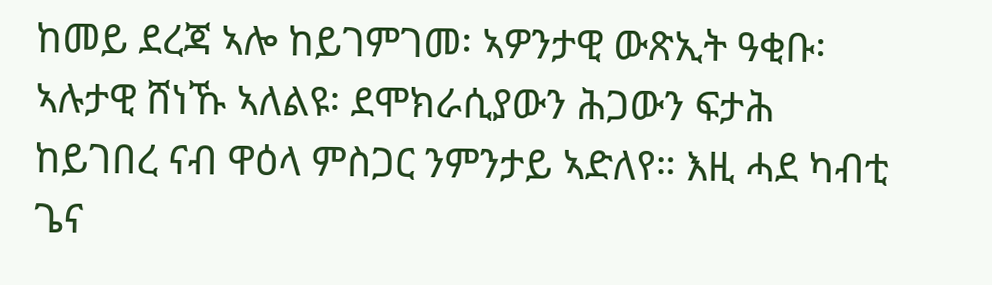ከመይ ደረጃ ኣሎ ከይገምገመ፡ ኣዎንታዊ ውጽኢት ዓቂቡ፡ ኣሉታዊ ሸነኹ ኣለልዩ፡ ደሞክራሲያውን ሕጋውን ፍታሕ ከይገበረ ናብ ዋዕላ ምስጋር ንምንታይ ኣድለየ። እዚ ሓደ ካብቲ ጌና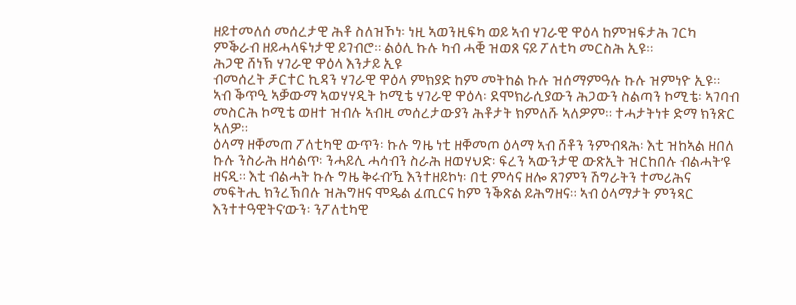ዘይተመለሰ መሰረታዊ ሕቶ ስለዝኾነ፡ ነዚ ኣወንዚፍካ ወይ ኣብ ሃገራዊ ዋዕላ ከምዝፍታሕ ገርካ ምቕራብ ዘይሓላፍነታዊ ይገብሮ። ልዕሊ ኩሉ ካብ ሓቒ ዝወጸ ናይ ፖለቲካ መርስሕ ኢዩ።
ሕጋዊ ሸነኽ ሃገራዊ ዋዕላ እንታይ ኢዩ
ብመሰረት ቻርተር ኪዳን ሃገራዊ ዋዕላ ምክያድ ከም መትከል ኩሉ ዝሰማምዓሉ ኩሉ ዝምነዮ ኢዩ። ኣብ ቕጥዒ ኣቓውማ ኣወሃሃዲት ኮሚቴ ሃገራዊ ዋዕላ፡ ደሞክራሲያውን ሕጋውን ስልጣን ኮሚቴ፡ ኣገባብ መስርሕ ኮሚቴ ወዘተ ዝብሉ ኣብዚ መሰረታውያን ሕቶታት ክምለሹ ኣለዎም። ተሓታትነቱ ድማ ክንጽር ኣለዎ።
ዕላማ ዘቐመጠ ፖለቲካዊ ውጥን፡ ኩሉ ግዜ ነቲ ዘቐመጦ ዕላማ ኣብ ሸቶን ንምብጻሕ፡ እቲ ዝከኣል ዘበለ ኩሉ ንስራሕ ዘሳልጥ፡ ንሓይሊ ሓሳብን ስራሕ ዘወሃህድ፡ ፍረን ኣውንታዊ ውጽኢት ዝርከበሉ ብልሓት’ዩ ዘናዲ። እቲ ብልሓት ኩሉ ግዜ ቅሩብ’ዃ እንተዘይኮነ፡ በቲ ምሳና ዘሎ ጸገምን ሽግራትን ተመሪሕና መፍትሒ ክንረኽበሉ ዝሕግዘና ሞዴል ፈጢርና ከም ንቕጽል ይሕግዘና። ኣብ ዕላማታት ምንጻር እንተተዓዊትና’ውን፡ ንፖለቲካዊ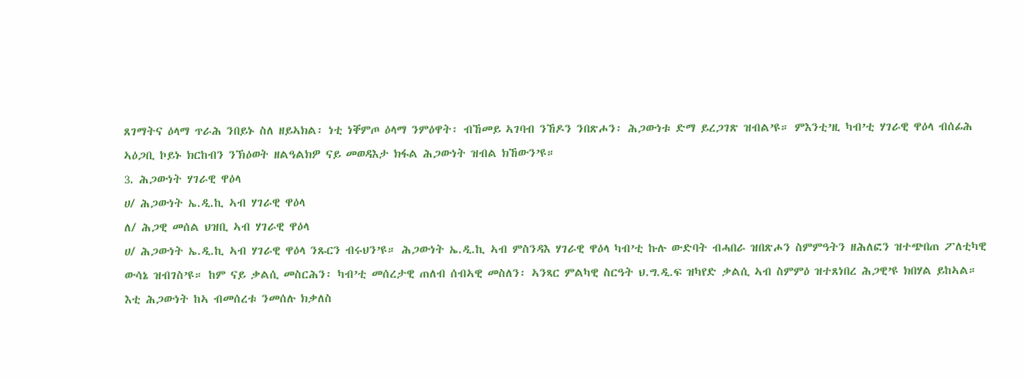ጸገማትና ዕላማ ጥራሕ ንበይኑ ስለ ዘይኣክል፡ ነቲ ነቐምጦ ዕላማ ንምዕዋት፡ ብኸመይ ኣገባብ ንኸዶን ንበጽሖን፡ ሕጋውነቱ ድማ ይረጋገጽ ዝብል’ዩ። ምእንቲ’ዚ ካብ’ቲ ሃገራዊ ዋዕላ ብሰፊሕ ኣዕጋቢ ኮይኑ ክርከብን ንኽዕወት ዘልዓልክዎ ናይ መወዳእታ ክፋል ሕጋውነት ዝብል ክኸውን’ዩ።
3. ሕጋውነት ሃገራዊ ዋዕላ
ሀ/ ሕጋውነት ኤ.ዲ.ኪ ኣብ ሃገራዊ ዋዕላ
ለ/ ሕጋዊ መሰል ህዝቢ ኣብ ሃገራዊ ዋዕላ
ሀ/ ሕጋውነት ኤ.ዲ.ኪ ኣብ ሃገራዊ ዋዕላ ንጹርን ብሩህን’ዩ። ሕጋውነት ኤ.ዲ.ኪ ኣብ ምስንዳእ ሃገራዊ ዋዕላ ካብ’ቲ ኩሉ ውድባት ብሓበራ ዝበጽሖን ስምምዓትን ዘሕለፎን ዝተጭበጠ ፖለቲካዊ ውሳኔ ዝብገስ’ዩ። ከም ናይ ቃልሲ መስርሕን፡ ካብ’ቲ መሰረታዊ ጠለብ ሰብኣዊ መስለን፡ ኣንጻር ምልካዊ ስርዓት ህ.ግ.ዲ.ፍ ዝካየድ ቃልሲ ኣብ ስምምዕ ዝተጸነበረ ሕጋዊ’ዩ ክበሃል ይከኣል። እቲ ሕጋውነት ከኣ ብመሰረቱ ንመሰሉ ክቃለስ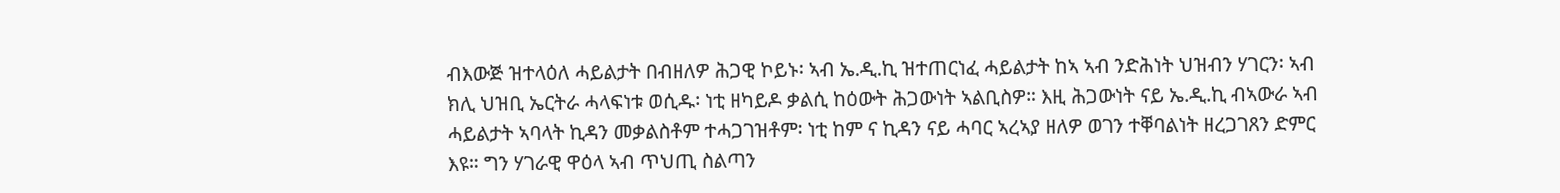ብእውጅ ዝተላዕለ ሓይልታት በብዘለዎ ሕጋዊ ኮይኑ፡ ኣብ ኤ.ዲ.ኪ ዝተጠርነፈ ሓይልታት ከኣ ኣብ ንድሕነት ህዝብን ሃገርን፡ ኣብ ክሊ ህዝቢ ኤርትራ ሓላፍነቱ ወሲዱ፡ ነቲ ዘካይዶ ቃልሲ ከዕውት ሕጋውነት ኣልቢስዎ። እዚ ሕጋውነት ናይ ኤ.ዲ.ኪ ብኣውራ ኣብ ሓይልታት ኣባላት ኪዳን መቃልስቶም ተሓጋገዝቶም፡ ነቲ ከም ና ኪዳን ናይ ሓባር ኣረኣያ ዘለዎ ወገን ተቐባልነት ዘረጋገጸን ድምር እዩ። ግን ሃገራዊ ዋዕላ ኣብ ጥህጢ ስልጣን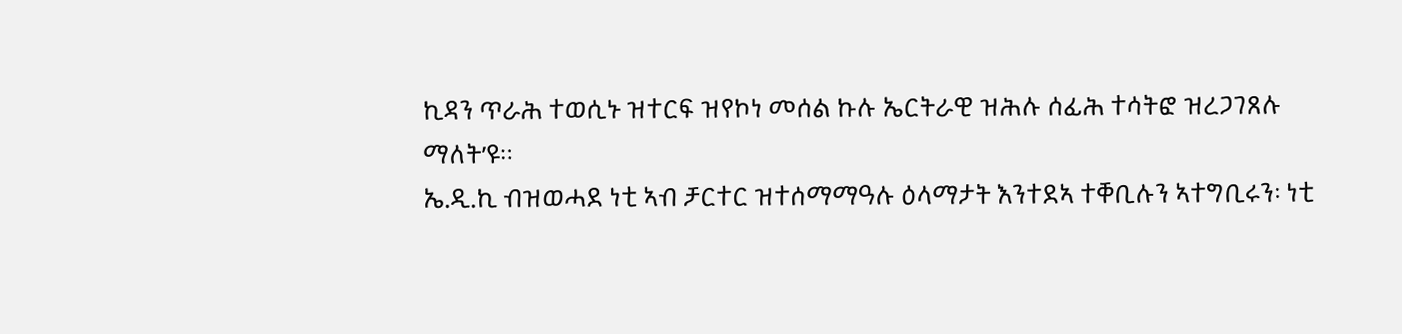ኪዳን ጥራሕ ተወሲኑ ዝተርፍ ዝየኮነ መሰል ኩሉ ኤርትራዊ ዝሕሉ ሰፊሕ ተሳትፎ ዝረጋገጸሉ ማለት’ዩ።
ኤ.ዲ.ኪ ብዝወሓደ ነቲ ኣብ ቻርተር ዝተሰማማዓሉ ዕላማታት እንተደኣ ተቐቢሉን ኣተግቢሩን፡ ነቲ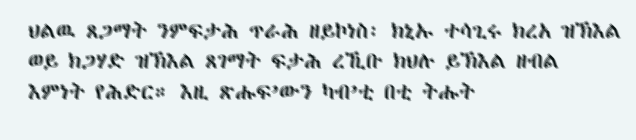ህልዉ ጸጋማት ንምፍታሕ ጥራሕ ዘይኮነስ፡ ክኒኡ ተሳጊሩ ክረአ ዝኽእል ወይ ክጋሃድ ዝኽእል ጸገማት ፍታሕ ረኺቡ ክህሉ ይኽእል ዘብል እምነት የሕድር። እዚ ጽሑፍ’ውን ካብ’ቲ በቲ ትሑት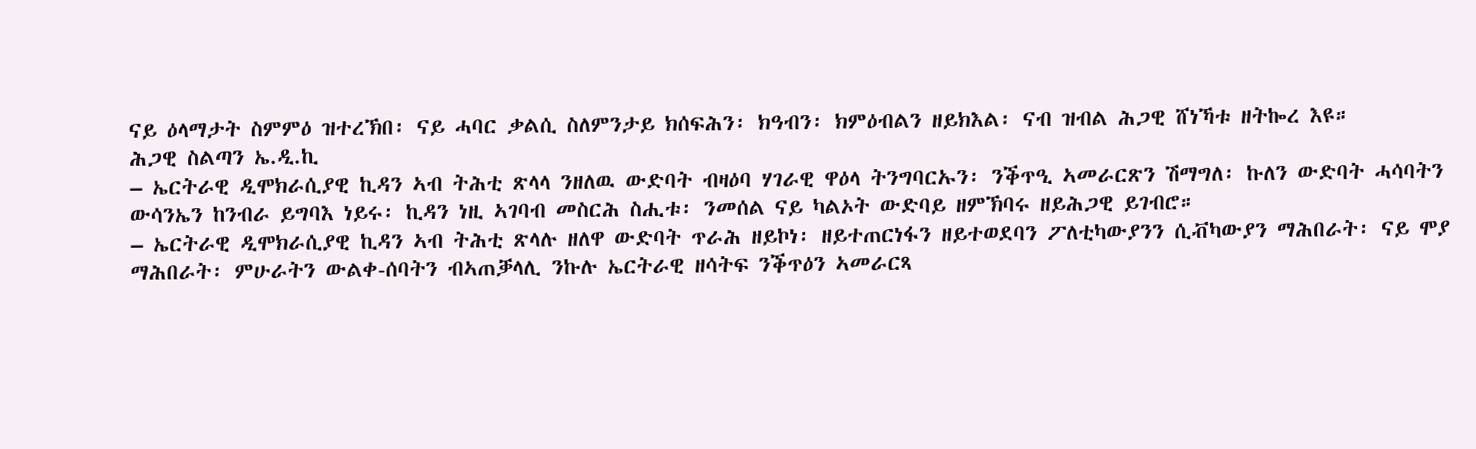ናይ ዕላማታት ስምምዕ ዝተረኽበ፡ ናይ ሓባር ቃልሲ ስለምንታይ ክሰፍሕን፡ ክዓብን፡ ክምዕብልን ዘይክእል፡ ናብ ዝብል ሕጋዊ ሸነኻቱ ዘትኰረ እዩ።
ሕጋዊ ስልጣን ኤ.ዲ.ኪ
– ኤርትራዊ ዲሞክራሲያዊ ኪዳን ኣብ ትሕቲ ጽላላ ንዘለዉ ውድባት ብዛዕባ ሃገራዊ ዋዕላ ትንግባርኡን፡ ንቕጥዒ ኣመራርጽን ሽማግለ፡ ኩለን ውድባት ሓሳባትን ውሳንኤን ከንብራ ይግባእ ነይሩ፡ ኪዳን ነዚ ኣገባብ መስርሕ ስሒቱ፡ ንመሰል ናይ ካልኦት ውድባይ ዘምኽባሩ ዘይሕጋዊ ይገብሮ።
– ኤርትራዊ ዲሞክራሲያዊ ኪዳን ኣብ ትሕቲ ጽላሉ ዘለዋ ውድባት ጥራሕ ዘይኮነ፡ ዘይተጠርነፋን ዘይተወደባን ፖለቲካውያንን ሲቭካውያን ማሕበራት፡ ናይ ሞያ ማሕበራት፡ ምሁራትን ውልቀ-ሰባትን ብኣጠቓላሊ ንኩሉ ኤርትራዊ ዘሳትፍ ንቕጥዕን ኣመራርጻ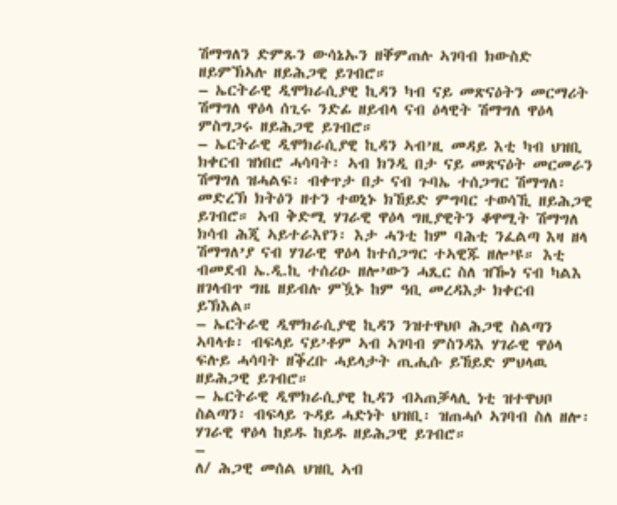ሽማግለን ድምጹን ውሳኔኡን ዘቐምጠሉ ኣገባብ ክውስድ ዘይምኽኣሉ ዘይሕጋዊ ይገብሮ።
– ኤርትራዊ ዲሞክራሲያዊ ኪዳን ካብ ናይ መጽናዕትን መርማሪት ሽማግለ ዋዕላ ሰጊሩ ንድፊ ዘይብላ ናብ ዕላዊት ሽማግለ ዋዕላ ምስግጋሩ ዘይሕጋዊ ይገብሮ።
– ኤርትራዊ ዲሞክራሲያዊ ኪዳን ኣብ’ዚ መዳይ እቲ ካብ ህዝቢ ክቀርብ ዝነበሮ ሓሳባት፡ ኣብ ክንዲ በታ ናይ መጽናዕት መርመራን ሽማግለ ዝሓልፍ፡ ብቀጥታ በታ ናብ ጉባኤ ተሰጋግር ሽማግለ፡ መድረኽ ክትዕን ዘተን ተወኒኑ ክኸይድ ምግባር ተወሳኺ ዘይሕጋዊ ይገብሮ። ኣብ ቅድሚ ሃገራዊ ዋዕላ ግዚያዊትን ቆዋሚት ሽማግለ ክሳብ ሕጂ ኣይተራእየን፡ እታ ሓንቲ ከም ባሕቲ ንፈልጣ እዛ ዘላ ሽማግለ’ያ ናብ ሃገራዊ ዋዕላ ከተሰጋግር ተኣዊጁ ዘሎ’ዩ። እቲ ብመደብ ኤ.ዲ.ኪ ተሰሪዑ ዘሎ’ውን ሓጺር ስለ ዝዀነ ናብ ካልእ ዘገላብጥ ግዜ ዘይብሉ ምዃኑ ከም ዓቢ መረዳእታ ክቀርብ ይኽእል።
– ኤርትራዊ ዲሞክራሲያዊ ኪዳን ንዝተዋህቦ ሕጋዊ ስልጣን ኣባላቱ፡ ብፍላይ ናይ’ቶም ኣብ ኣገባብ ምስንዳእ ሃገራዊ ዋዕላ ፍሉይ ሓሳባት ዘቕረቡ ሓይላታት ጢሒሱ ይኸይድ ምህላዉ ዘይሕጋዊ ይገብሮ።
– ኤርትራዊ ዲሞክራሲያዊ ኪዳን ብኣጠቓላሊ ነቲ ዝተዋህቦ ስልጣን፡ ብፍላይ ጉዳይ ሓድነት ህዝቢ፡ ዝጠሓሶ ኣገባብ ስለ ዘሎ፡ ሃገራዊ ዋዕላ ከይዱ ከይዱ ዘይሕጋዊ ይገብሮ።
–
ለ/ ሕጋዊ መሰል ህዝቢ ኣብ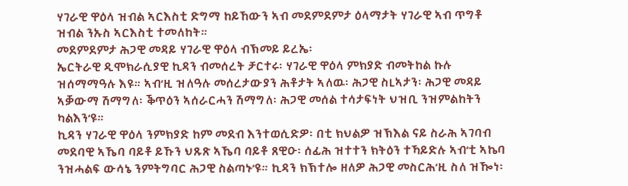ሃገራዊ ዋዕላ ዝብል ኣርእስቲ ድግማ ከይኸውን ኣብ መደምደምታ ዕላማታት ሃገራዊ ኣብ ጥግቶ ዝብል ንኡስ ኣርእስቲ ተመለከት።
መደምደምታ ሕጋዊ መዳይ ሃገራዊ ዋዕላ ብኽመይ ይረኤ፡
ኤርትራዊ ዲሞክራሲያዊ ኪዳን ብመሰረት ቻርተሩ፡ ሃገራዊ ዋዕላ ምክያድ ብመትከል ኩሉ ዝሰማማዓሉ እዩ። ኣብ’ዚ ዝለዓሉ መሰረታውያን ሕቶታት ኣለዉ፡ ሕጋዊ ስLኣታን፡ ሕጋዊ መዳይ ኣቓውማ ሽማግለ፡ ቕጥዕን ኣሰራርሓን ሽማግለ፡ ሕጋዊ መሰል ተሳታፍነት ህዝቢ ንዝምልከትን ካልእን’ዩ።
ኪዳን ሃገራዊ ዋዕላ ንምክያድ ከም መደብ እንተወሲድዎ፡ በቲ ክህልዎ ዝኽእል ናይ ስራሕ ኣገባብ መደባዊ ኣኼባ ባይቶ ይኹን ህጹጽ ኣኼባ ባይቶ ጸዊዑ፡ ሰፊሕ ዝተተን ክትዕን ተኻይድሉ ኣብ’ቲ ኣኬባ ንዝሓልፍ ውሳኔ ንምትግባር ሕጋዊ ስልጣኑ’ዩ። ኪዳን ክኽተሎ ዘለዎ ሕጋዊ መስርሕ’ዚ ስለ ዝዀነ፡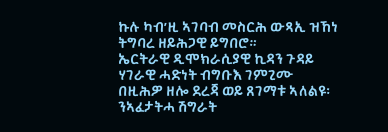ኩሉ ካብ’ዚ ኣገባብ መስርሕ ውጻኢ ዝኸነ ትግባረ ዘይሕጋዊ ይግበሮ።
ኤርትራዊ ዲሞክራሲያዊ ኪዳን ጉዳይ ሃገራዊ ሓድነት ብግቡእ ገምጊሙ በዚሕዎ ዘሎ ደረጃ ወይ ጸገማቱ ኣለልዩ፡ ንኣፈታትሓ ሽግራት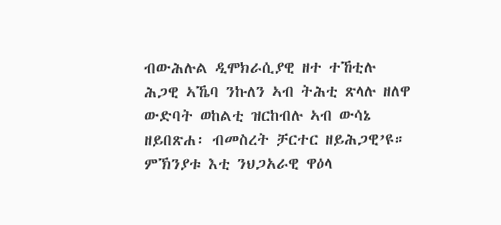ብውሕሉል ዲሞክራሲያዊ ዘተ ተኸቲሉ ሕጋዊ ኣኼባ ንኩለን ኣብ ትሕቲ ጽላሉ ዘለዋ ውድባት ወከልቲ ዝርከብሉ ኣብ ውሳኔ ዘይበጽሐ፡ ብመስረት ቻርተር ዘይሕጋዊ’ዩ። ምኽንያቱ እቲ ንህጋአራዊ ዋዕላ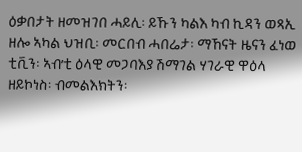ዕቃበታት ዘመዝገበ ሓይሊ፡ ይኹን ካልእ ካብ ኪዳን ወጻኢ ዘሎ ኣካል ህዝቢ፡ መርበብ ሓበሬታ፡ ማኸናት ዜናን ፈነወ ቲቪን፡ ኣብ’ቲ ዕላዊ መጋባእያ ሽማገል ሃገራዊ ዋዕላ ዘይኮነስ፡ ብመልእክትን፡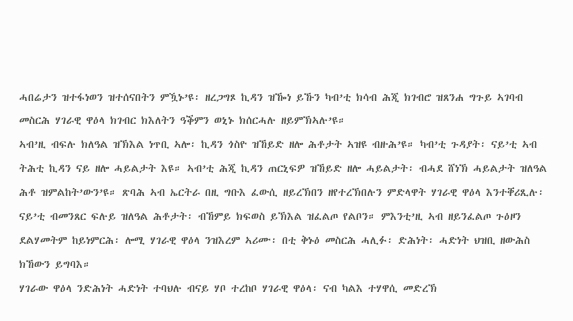ሓበሬታን ዝተፋነወን ዝተሰናበትን ምዃኑ’ዩ፡ ዘረጋግጾ ኪዳን ዝዀነ ይኹን ካብ’ቲ ክሳብ ሕጂ ክገብሮ ዝጸንሐ ግጉይ ኣገባብ መስርሕ ሃገራዊ ዋዕላ ክገብር ክእለትን ዓቕምን ወኒኑ ክሰርሓሉ ዘይምኽኣሉ’ዩ።
ኣብ’ዚ ብፍሉ ክለዓል ዝኽእል ነጥቢ ኣሎ፡ ኪዳን ጎስዮ ዝኸይድ ዘሎ ሕቶታት ኣዝዩ ብዙሕ’ዩ። ካብ’ቲ ጉዳያት፡ ናይ’ቲ ኣብ ትሕቲ ኪዳን ናይ ዘሎ ሓይልታት እዩ። ኣብ’ቲ ሕጂ ኪዳን ጠርኒፍዎ ዝኸይድ ዘሎ ሓይልታት፡ ብሓደ ሸነኽ ሓይልታት ዝለዓል ሕቶ ዝምልከት’ውን’ዩ። ጽባሕ ኣብ ኤርትራ በዚ ግቡእ ፈውሲ ዘይረኽበን ዘየተረኽበሉን ምድላዋት ሃገራዊ ዋዕላ እንተቐሪጺሉ፡ ናይ’ቲ ብመንጸር ፍሉይ ዝለዓል ሕቶታት፡ ብኸምይ ክፍወስ ይኽእል ዝፈልጦ የልቦን። ምእንቲ’ዚ ኣብ ዘይንፈልጦ ጉዕዞን ደልሃመትም ከይነምርሕ፡ ሎሚ ሃገራዊ ዋዕላ ንዝእረም ኣሪሙ፡ በቲ ቅኑዕ መስርሕ ሓሊፉ፡ ድሕነት፡ ሓድነት ህዝቢ ዘውሕስ ክኸውን ይግባእ።
ሃገራው ዋዕላ ንድሕነት ሓድነት ተባህሉ ብናይ ሃቦ ተረከቦ ሃገራዊ ዋዕላ፡ ናብ ካልእ ተሃዋሲ መድረኽ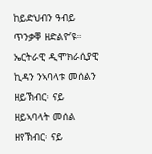ከይድህብን ዓብይ ጥንቃቐ ዘድልዮ’ዩ። ኤርትራዊ ዲሞክራሲያዊ ኪዳን ንኣባላቱ መሰልን ዘይኽብር፡ ናይ ዘይኣባላት መሰል ዘየኽብር፡ ናይ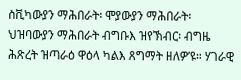ስቪካውያን ማሕበራት፡ ሞያውያን ማሕበራት፡ ህዝባውያን ማሕበራት ብግቡእ ዝየኽብር፡ ብግዜ ሕጽረት ዝጣራዕ ዋዕላ ካልእ ጸግማት ዘለዎ’ዩ። ሃገራዊ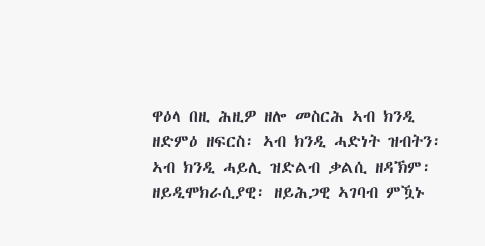ዋዕላ በዚ ሕዚዎ ዘሎ መስርሕ ኣብ ክንዲ ዘድምዕ ዘፍርስ፡ ኣብ ክንዲ ሓድነት ዝብትን፡ ኣብ ክንዲ ሓይሊ ዝድልብ ቃልሲ ዘዳኽም፡ ዘይዲሞክራሲያዊ፡ ዘይሕጋዊ ኣገባብ ምዃኑ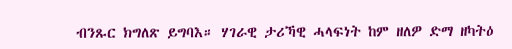ብንጹር ክግለጽ ይግባእ። ሃገራዊ ታሪኻዊ ሓላፍነት ከም ዘለዎ ድማ ዘካትዕ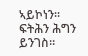ኣይኮነን።
ፍትሕን ሕግን ይንገስ።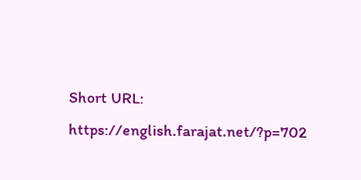Short URL: https://english.farajat.net/?p=702